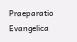Praeparatio Evangelica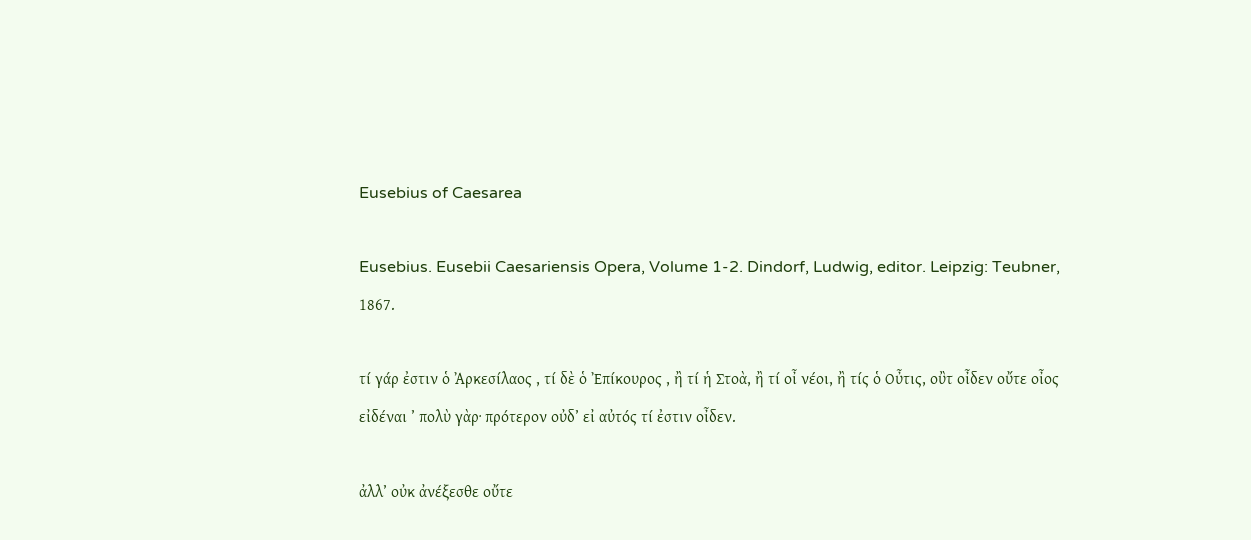Eusebius of Caesarea

Eusebius. Eusebii Caesariensis Opera, Volume 1-2. Dindorf, Ludwig, editor. Leipzig: Teubner, 1867.

τί γάρ ἐστιν ὁ Ἀρκεσίλαος , τί δὲ ὁ Ἐπίκουρος , ἢ τί ἡ Στοὰ, ἢ τί οἶ νέοι, ἢ τίς ὁ Οὖτις, οὒτ οἶδεν οὔτε οἶος εἰδέναι ’ πολὺ γὰρ· πρότερον οὐδ’ εἰ αὐτός τί ἐστιν οἶδεν.

ἀλλ’ οὐκ ἀνέξεσθε οὔτε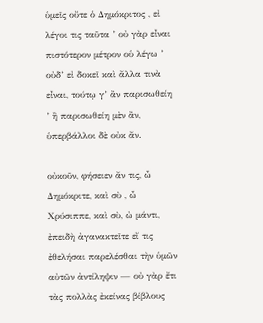ὑμεῖς οὔτε ὁ Δημόκριτος , εἰ λέγοι τις ταῦτα ’ οὐ γὰρ εἶναι πιστότερον μέτρον οὑ λέγω ’ οὐδ’ εἰ δοκεῖ καὶ ἄλλα τινὰ εἶναι, τούτῳ γ’ ἂν παρισωθείη ’ ἢ παρισωθείη μὲν ἂν, ὑπερβάλλοι δὲ οὐκ ἄν.

οὐκοῦν, φήσειεν ἄν τις, ὦ Δημόκριτε, καὶ σὺ , ὦ Χρύσιππε, καὶ σὺ, ὠ μάντι, ἐπειδὴ ἀγανακτεῖτε εἴ τις ἐθελήσαι παρελέσθαι τὴν ὑμῶν αὐτῶν ἀντίληψιν — οὐ γὰρ ἔτι τὰς πολλὰς ἐκείνας βίβλους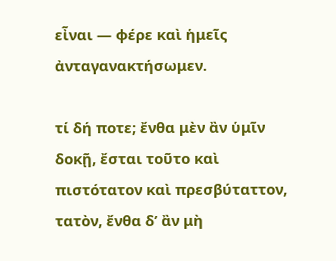εἶναι — φέρε καὶ ἡμεῖς ἀνταγανακτήσωμεν.

τί δή ποτε; ἔνθα μὲν ἂν ὑμῖν δοκῇ, ἔσται τοῦτο καὶ πιστότατον καὶ πρεσβύταττον, τατὸν, ἔνθα δ’ ἂν μὴ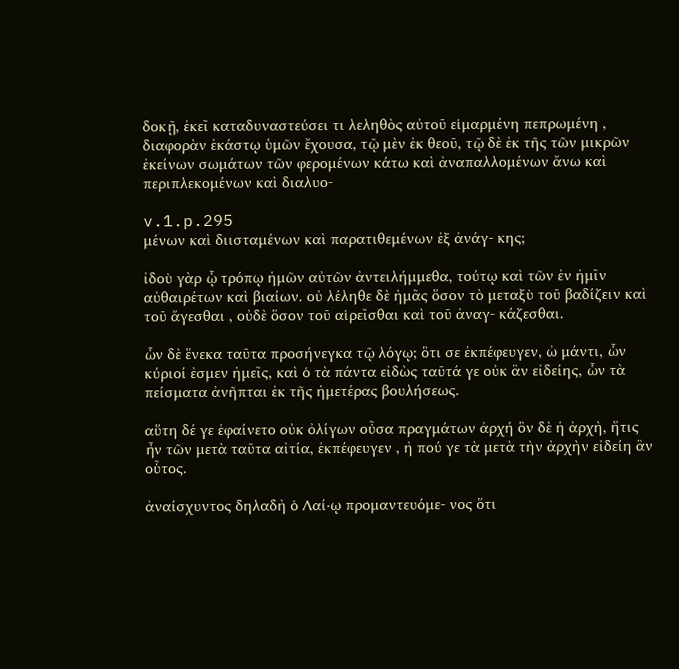δοκῇ, ἐκεῖ καταδυναστεύσει τι λεληθὸς αὐτοῦ εἱμαρμένη πεπρωμένη , διαφορὰν ἑκάστῳ ὑμῶν ἔχουσα, τῷ μὲν ἐκ θεοῦ, τῷ δὲ ἐκ τῆς τῶν μικρῶν ἐκείνων σωμάτων τῶν φερομένων κάτω καὶ ἀναπαλλομένων ἄνω καὶ περιπλεκομένων καὶ διαλυο-

v.1.p.295
μένων καὶ διισταμένων καὶ παρατιθεμένων ἐξ ἀνάγ- κης;

ἰδοὺ γὰρ ᾧ τρόπῳ ἡμῶν αὐτῶν ἀντειλήμμεθα, τούτῳ καὶ τῶν ἐν ἡμῖν αὐθαιρέτων καὶ βιαίων. οὐ λέληθε δὲ ἡμᾶς ὅσον τὸ μεταξὺ τοῦ βαδίζειν καὶ τοῦ ἄγεσθαι , οὐδὲ ὅσον τοῦ αἱρεῖσθαι καὶ τοῦ ἀναγ- κάζεσθαι.

ὧν δὲ ἕνεκα ταῦτα προσήνεγκα τῷ λόγῳ; ὃτι σε ἐκπέφευγεν, ὠ μάντι, ὧν κύριοί ἐσμεν ἡμεῖς, καὶ ὁ τὰ πάντα εἰδὼς ταῦτά γε οὐκ ἂν εἰδείης, ὧν τὰ πείσματα ἀνῆπται ἐκ τῆς ἡμετέρας βουλήσεως.

αὕτη δέ γε ἐφαίνετο οὐκ ὀλίγων οὖσα πραγμάτων ἀρχή ὃν δὲ ἡ ἀρχὴ, ἥτις ἦν τῶν μετὰ ταῦτα αἰτία, ἐκπέφευγεν , ἠ πού γε τὰ μετὰ τὴν ἀρχὴν εἰδείη ἂν οὗτος.

ἀναίσχυντος δηλαδὴ ὁ Λαί·ῳ προμαντευόμε- νος ὅτι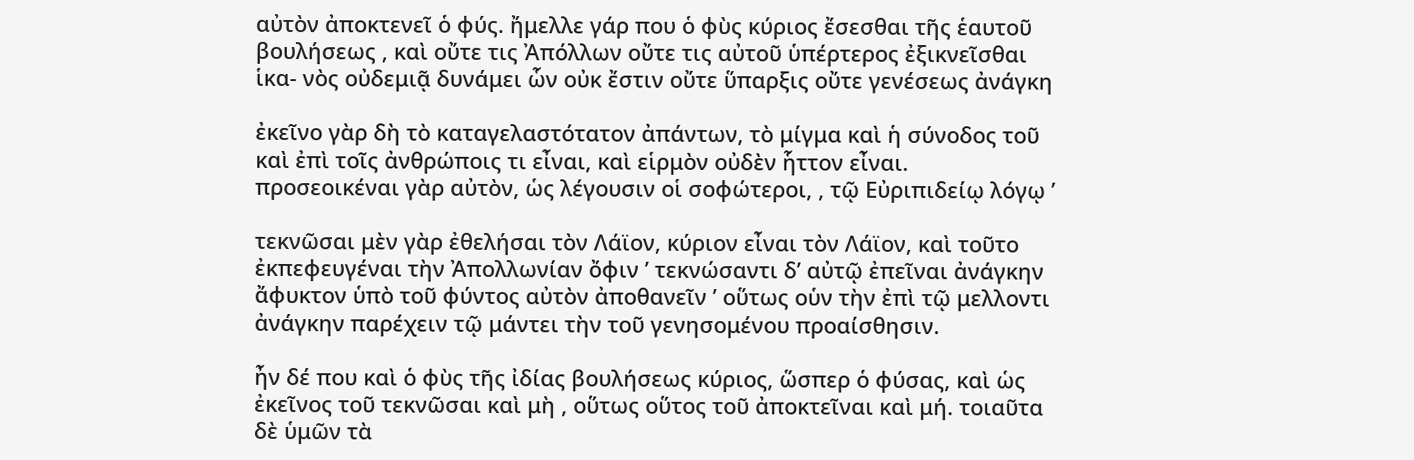αὐτὸν ἀποκτενεῖ ὁ φύς. ἤμελλε γάρ που ὁ φὺς κύριος ἔσεσθαι τῆς ἑαυτοῦ βουλήσεως , καὶ οὔτε τις Ἀπόλλων οὔτε τις αὐτοῦ ὑπέρτερος ἐξικνεῖσθαι ἱκα- νὸς οὐδεμιᾷ δυνάμει ὧν οὐκ ἔστιν οὔτε ὕπαρξις οὔτε γενέσεως ἀνάγκη

ἐκεῖνο γὰρ δὴ τὸ καταγελαστότατον ἀπάντων, τὸ μίγμα καὶ ἡ σύνοδος τοῦ καὶ ἐπὶ τοῖς ἀνθρώποις τι εἶναι, καὶ εἱρμὸν οὐδὲν ἧττον εἶναι. προσεοικέναι γὰρ αὐτὸν, ὡς λέγουσιν οἱ σοφώτεροι, , τῷ Εὐριπιδείῳ λόγῳ ’

τεκνῶσαι μὲν γὰρ ἐθελήσαι τὸν Λάϊον, κύριον εἶναι τὸν Λάϊον, καὶ τοῦτο ἐκπεφευγέναι τὴν Ἀπολλωνίαν ὄφιν ’ τεκνώσαντι δ’ αὐτῷ ἐπεῖναι ἀνάγκην ἄφυκτον ὑπὸ τοῦ φύντος αὐτὸν ἀποθανεῖν ’ οὕτως οὑν τὴν ἐπὶ τῷ μελλοντι ἀνάγκην παρέχειν τῷ μάντει τὴν τοῦ γενησομένου προαίσθησιν.

ἦν δέ που καὶ ὁ φὺς τῆς ἰδίας βουλήσεως κύριος, ὥσπερ ὁ φύσας, καὶ ὡς ἐκεῖνος τοῦ τεκνῶσαι καὶ μὴ , οὕτως οὕτος τοῦ ἀποκτεῖναι καὶ μή. τοιαῦτα δὲ ὑμῶν τὰ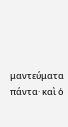μαντεύματα πάντα· καὶ ὁ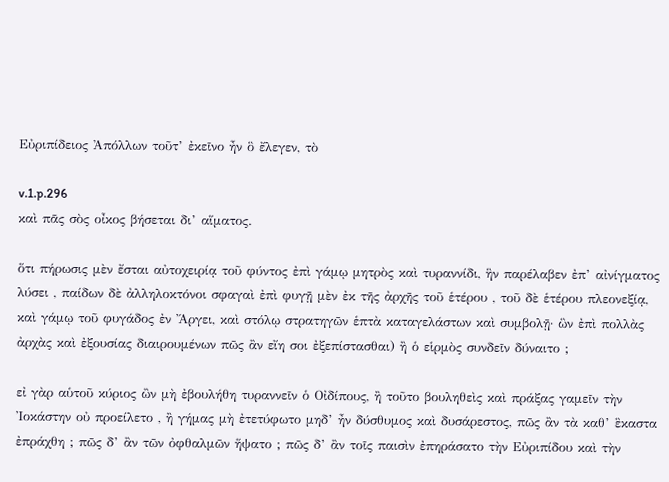Εὐριπίδειος Ἀπόλλων τοῦτ’ ἐκεῖνο ἦν ὃ ἔλεγεν, τὸ

v.1.p.296
καὶ πᾶς σὸς οἶκος βήσεται δι’ αἵματος.

ὅτι πήρωσις μὲν ἔσται αὐτοχειρίᾳ τοῦ φύντος ἐπὶ γάμῳ μητρὸς καὶ τυραννίδι, ἣν παρέλαβεν ἐπ’ αἰνίγματος λύσει , παίδων δὲ ἀλληλοκτόνοι σφαγαὶ ἐπὶ φυγῇ μὲν ἐκ τῆς ἀρχῆς τοῦ ἑτέρου , τοῦ δὲ ἑτέρου πλεονεξίᾳ, καὶ γάμῳ τοῦ φυγάδος ἐν Ἄργει, καὶ στόλῳ στρατηγῶν ἑπτὰ καταγελάστων καὶ συμβολῇ· ὣν ἐπὶ πολλὰς ἀρχὰς καὶ ἐξουσίας διαιρουμένων πῶς ἂν εἴη σοι ἐξεπίστασθαι) ἢ ὁ εἱρμὸς συνδεῖν δύναιτο ;

εἰ γὰρ αὑτοῦ κύριος ὢν μὴ ἐβουλήθη τυραννεῖν ὁ Οἰδίπους, ἢ τοῦτο βουληθεὶς καὶ πράξας γαμεῖν τὴν Ἰοκάστην οὐ προείλετο , ἢ γήμας μὴ ἐτετύφωτο μηδ’ ἦν δύσθυμος καὶ δυσάρεστος, πῶς ἂν τὰ καθ’ ἓκαστα ἐπράχθη ; πῶς δ’ ἂν τῶν ὀφθαλμῶν ἥψατο ; πῶς δ’ ἂν τοῖς παισὶν ἐπηράσατο τὴν Εὐριπίδου καὶ τὴν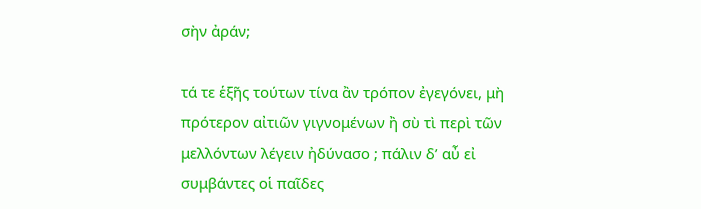σὴν ἀράν;

τά τε ἑξῆς τούτων τίνα ἂν τρόπον ἐγεγόνει, μὴ πρότερον αἰτιῶν γιγνομένων ἢ σὺ τὶ περὶ τῶν μελλόντων λέγειν ἠδύνασο ; πάλιν δ’ αὖ εἰ συμβάντες οἱ παῖδες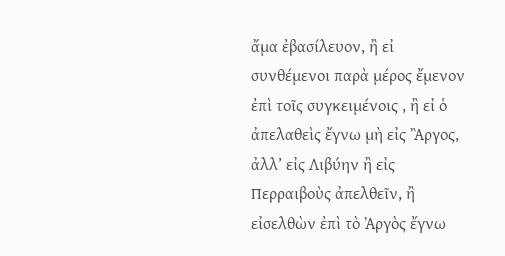ἄμα ἐβασίλευον, ἢ εἰ συνθέμενοι παρὰ μέρος ἔμενον ἐπὶ τοῖς συγκειμένοις , ἢ εἰ ὁ ἀπελαθεὶς ἔγνω μὴ εἰς Ἂργος, ἀλλ’ εἰς Λιβύην ἢ εἰς Περραιβοὺς ἀπελθεῖν, ἢ εἰσελθὼν ἐπὶ τὸ Ἀργὸς ἔγνω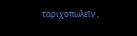ταριχοπωλεῖν ,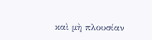καὶ μὴ πλουσίαν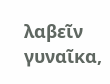λαβεῖν γυναῖκα,